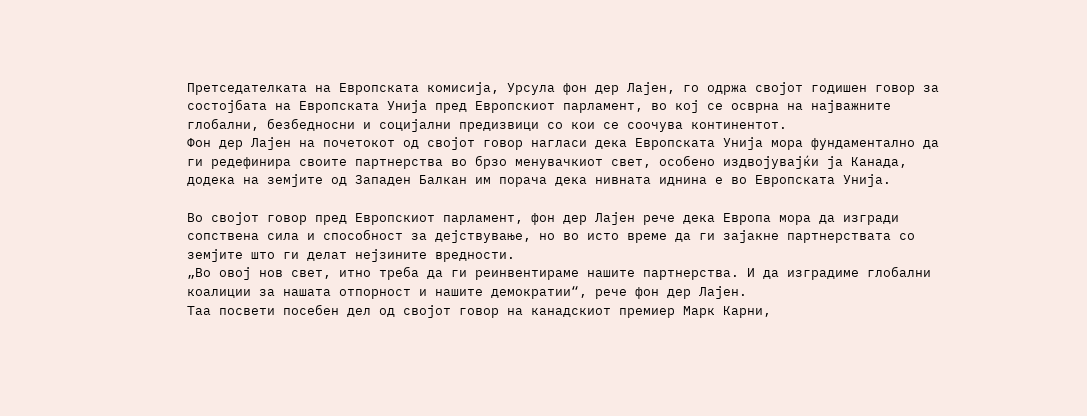Претседателката на Европската комисија, Урсула фон дер Лајен, го одржа својот годишен говор за состојбата на Европската Унија пред Европскиот парламент, во кој се осврна на најважните глобални, безбедносни и социјални предизвици со кои се соочува континентот.
Фон дер Лајен на почетокот од својот говор нагласи дека Европската Унија мора фундаментално да ги редефинира своите партнерства во брзо менувачкиот свет, особено издвојувајќи ја Канада, додека на земјите од Западен Балкан им порача дека нивната иднина е во Европската Унија.

Во својот говор пред Европскиот парламент, фон дер Лајен рече дека Европа мора да изгради сопствена сила и способност за дејствување, но во исто време да ги зајакне партнерствата со земјите што ги делат нејзините вредности.
„Во овој нов свет, итно треба да ги реинвентираме нашите партнерства. И да изградиме глобални коалиции за нашата отпорност и нашите демократии“, рече фон дер Лајен.
Таа посвети посебен дел од својот говор на канадскиот премиер Марк Карни,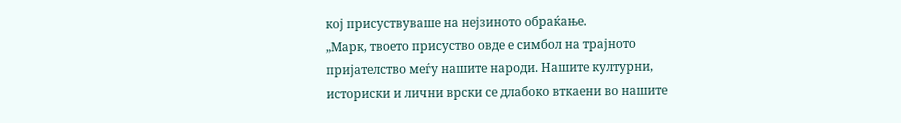кој присуствуваше на нејзиното обраќање.
„Марк, твоето присуство овде е симбол на трајното пријателство меѓу нашите народи. Нашите културни, историски и лични врски се длабоко вткаени во нашите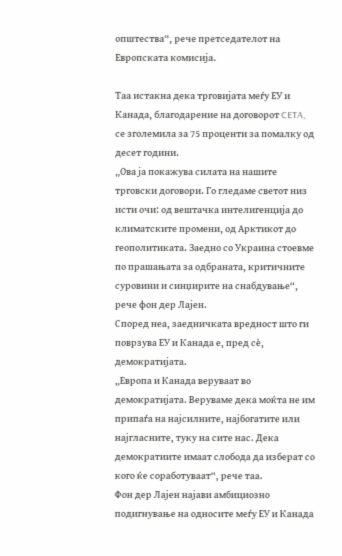општества“, рече претседателот на Европската комисија.

Таа истакна дека трговијата меѓу ЕУ и Канада, благодарение на договорот CETA, се зголемила за 75 проценти за помалку од десет години.
„Ова ја покажува силата на нашите трговски договори. Го гледаме светот низ исти очи: од вештачка интелигенција до климатските промени, од Арктикот до геополитиката. Заедно со Украина стоевме по прашањата за одбраната, критичните суровини и синџирите на снабдување“, рече фон дер Лајен.
Според неа, заедничката вредност што ги поврзува ЕУ и Канада е, пред сè, демократијата.
„Европа и Канада веруваат во демократијата. Веруваме дека моќта не им припаѓа на најсилните, најбогатите или најгласните, туку на сите нас. Дека демократиите имаат слобода да изберат со кого ќе соработуваат“, рече таа.
Фон дер Лајен најави амбициозно подигнување на односите меѓу ЕУ и Канада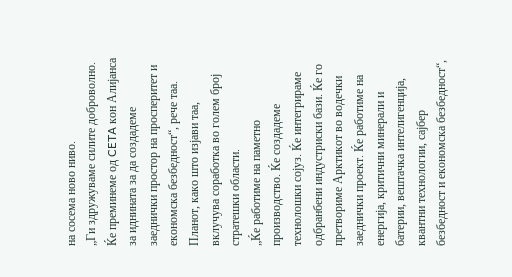на сосема ново ниво.
„Ги здружуваме силите доброволно. Ќе преминеме од CETA кон Алијанса за иднината за да создадеме заеднички простор на просперитет и економска безбедност“, рече таа.
Планот, како што изјави таа, вклучува соработка во голем број стратешки области.
„Ќе работиме на паметно производство. Ќе создадеме технолошки сојуз. Ќе интегрираме одбранбени индустриски бази. Ќе го претвориме Арктикот во водечки заеднички проект. Ќе работиме на енергија, критични минерали и батерии, вештачка интелигенција, квантни технологии, сајбер безбедност и економска безбедност“,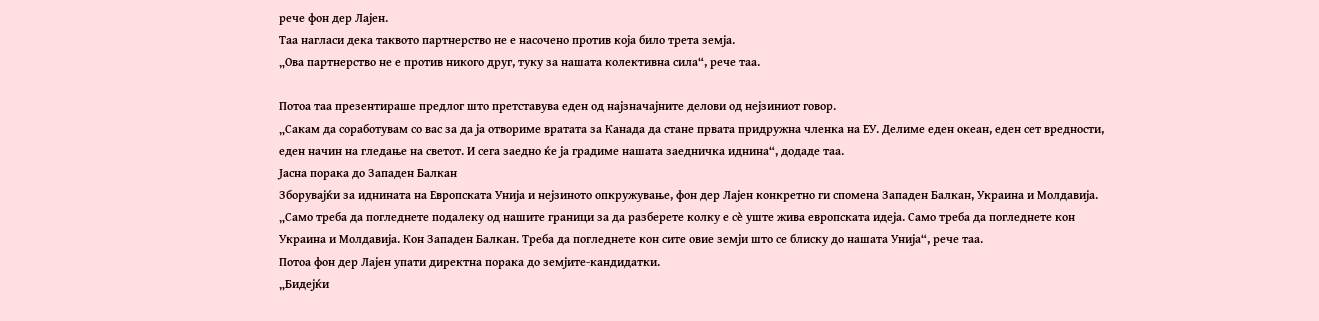рече фон дер Лајен.
Таа нагласи дека таквото партнерство не е насочено против која било трета земја.
„Ова партнерство не е против никого друг, туку за нашата колективна сила“, рече таа.

Потоа таа презентираше предлог што претставува еден од најзначајните делови од нејзиниот говор.
„Сакам да соработувам со вас за да ја отвориме вратата за Канада да стане првата придружна членка на ЕУ. Делиме еден океан, еден сет вредности, еден начин на гледање на светот. И сега заедно ќе ја градиме нашата заедничка иднина“, додаде таа.
Јасна порака до Западен Балкан
Зборувајќи за иднината на Европската Унија и нејзиното опкружување, фон дер Лајен конкретно ги спомена Западен Балкан, Украина и Молдавија.
„Само треба да погледнете подалеку од нашите граници за да разберете колку е сè уште жива европската идеја. Само треба да погледнете кон Украина и Молдавија. Кон Западен Балкан. Треба да погледнете кон сите овие земји што се блиску до нашата Унија“, рече таа.
Потоа фон дер Лајен упати директна порака до земјите-кандидатки.
„Бидејќи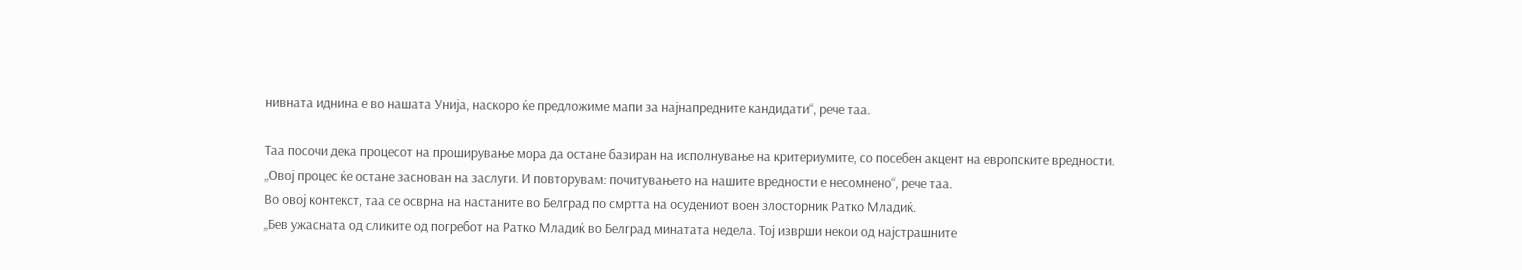нивната иднина е во нашата Унија, наскоро ќе предложиме мапи за најнапредните кандидати“, рече таа.

Таа посочи дека процесот на проширување мора да остане базиран на исполнување на критериумите, со посебен акцент на европските вредности.
„Овој процес ќе остане заснован на заслуги. И повторувам: почитувањето на нашите вредности е несомнено“, рече таа.
Во овој контекст, таа се осврна на настаните во Белград по смртта на осудениот воен злосторник Ратко Младиќ.
„Бев ужасната од сликите од погребот на Ратко Младиќ во Белград минатата недела. Тој изврши некои од најстрашните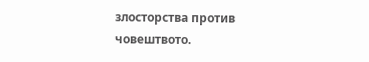злосторства против човештвото.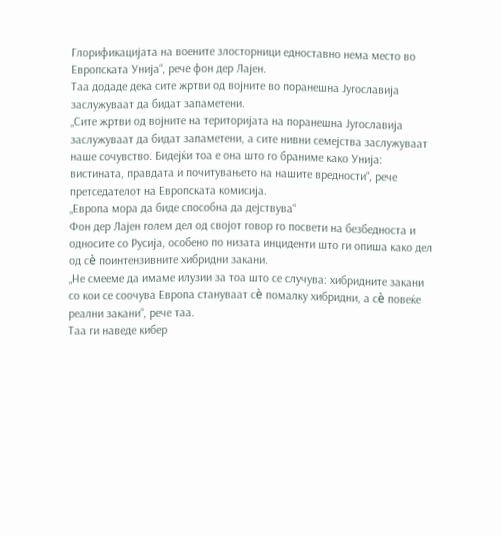Глорификацијата на воените злосторници едноставно нема место во Европската Унија“, рече фон дер Лајен.
Таа додаде дека сите жртви од војните во поранешна Југославија заслужуваат да бидат запаметени.
„Сите жртви од војните на територијата на поранешна Југославија заслужуваат да бидат запаметени, а сите нивни семејства заслужуваат наше сочувство. Бидејќи тоа е она што го браниме како Унија: вистината, правдата и почитувањето на нашите вредности“, рече претседателот на Европската комисија.
„Европа мора да биде способна да дејствува“
Фон дер Лајен голем дел од својот говор го посвети на безбедноста и односите со Русија, особено по низата инциденти што ги опиша како дел од сè поинтензивните хибридни закани.
„Не смееме да имаме илузии за тоа што се случува: хибридните закани со кои се соочува Европа стануваат сè помалку хибридни, а сè повеќе реални закани“, рече таа.
Таа ги наведе кибер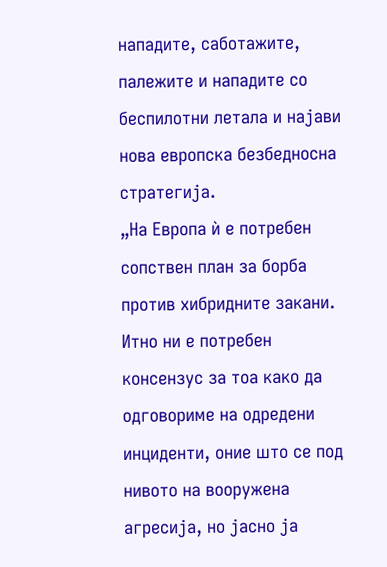нападите, саботажите, палежите и нападите со беспилотни летала и најави нова европска безбедносна стратегија.
„На Европа ѝ е потребен сопствен план за борба против хибридните закани. Итно ни е потребен консензус за тоа како да одговориме на одредени инциденти, оние што се под нивото на вооружена агресија, но јасно ја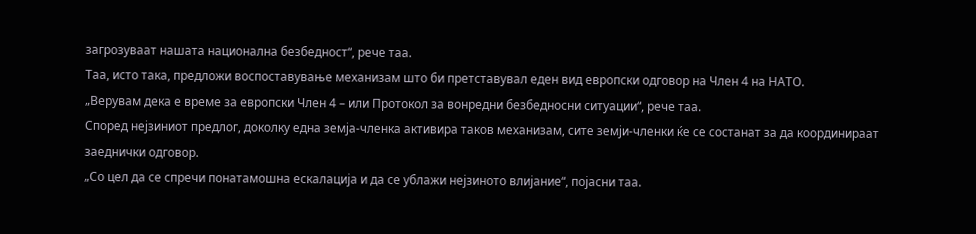загрозуваат нашата национална безбедност“, рече таа.
Таа, исто така, предложи воспоставување механизам што би претставувал еден вид европски одговор на Член 4 на НАТО.
„Верувам дека е време за европски Член 4 – или Протокол за вонредни безбедносни ситуации“, рече таа.
Според нејзиниот предлог, доколку една земја-членка активира таков механизам, сите земји-членки ќе се состанат за да координираат заеднички одговор.
„Со цел да се спречи понатамошна ескалација и да се ублажи нејзиното влијание“, појасни таа.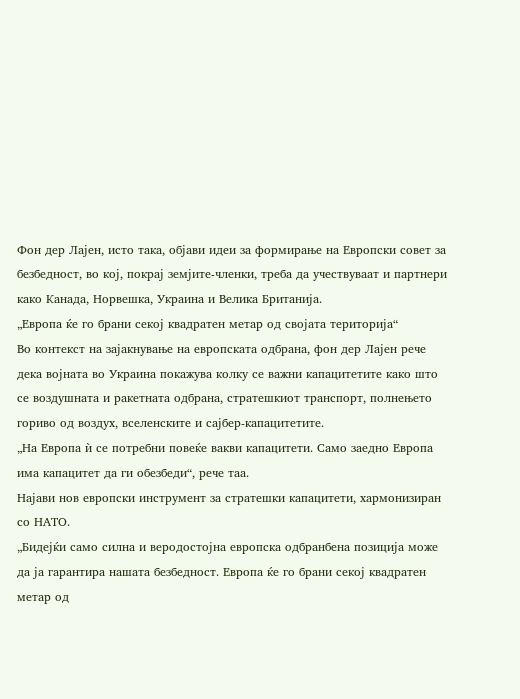Фон дер Лајен, исто така, објави идеи за формирање на Европски совет за безбедност, во кој, покрај земјите-членки, треба да учествуваат и партнери како Канада, Норвешка, Украина и Велика Британија.
„Европа ќе го брани секој квадратен метар од својата територија“
Во контекст на зајакнување на европската одбрана, фон дер Лајен рече дека војната во Украина покажува колку се важни капацитетите како што се воздушната и ракетната одбрана, стратешкиот транспорт, полнењето гориво од воздух, вселенските и сајбер-капацитетите.
„На Европа ѝ се потребни повеќе вакви капацитети. Само заедно Европа има капацитет да ги обезбеди“, рече таа.
Најави нов европски инструмент за стратешки капацитети, хармонизиран со НАТО.
„Бидејќи само силна и веродостојна европска одбранбена позиција може да ја гарантира нашата безбедност. Европа ќе го брани секој квадратен метар од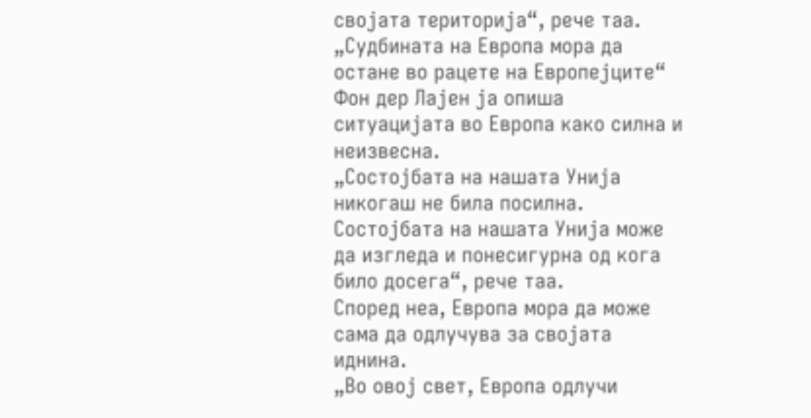својата територија“, рече таа.
„Судбината на Европа мора да остане во рацете на Европејците“
Фон дер Лајен ја опиша ситуацијата во Европа како силна и неизвесна.
„Состојбата на нашата Унија никогаш не била посилна. Состојбата на нашата Унија може да изгледа и понесигурна од кога било досега“, рече таа.
Според неа, Европа мора да може сама да одлучува за својата иднина.
„Во овој свет, Европа одлучи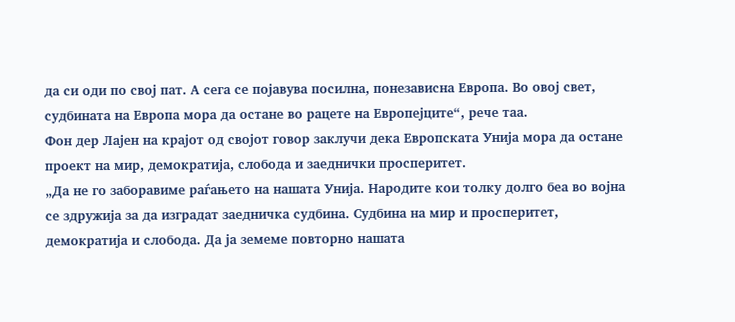да си оди по свој пат. А сега се појавува посилна, понезависна Европа. Во овој свет, судбината на Европа мора да остане во рацете на Европејците“, рече таа.
Фон дер Лајен на крајот од својот говор заклучи дека Европската Унија мора да остане проект на мир, демократија, слобода и заеднички просперитет.
„Да не го заборавиме раѓањето на нашата Унија. Народите кои толку долго беа во војна се здружија за да изградат заедничка судбина. Судбина на мир и просперитет, демократија и слобода. Да ја земеме повторно нашата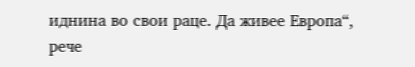иднина во свои раце. Да живее Европа“, рече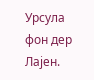Урсула фон дер Лајен.